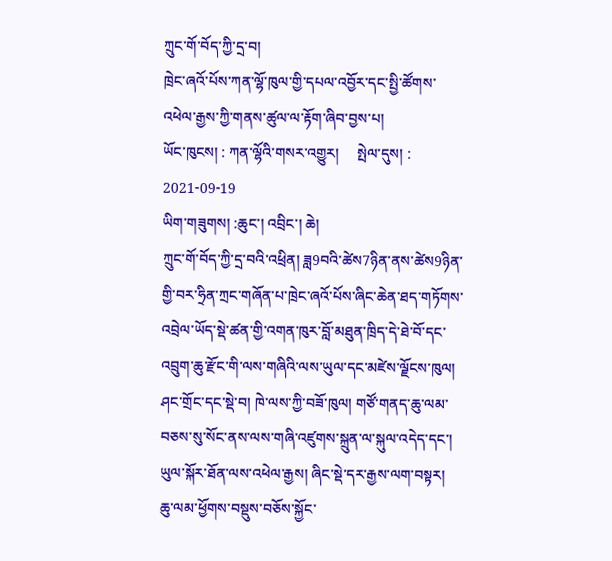ཀྲུང་གོ་བོད་ཀྱི་དྲ་བ།
ཁྲེང་ཞའོ་པོས་ཀན་ལྷོ་ཁུལ་གྱི་དཔལ་འབྱོར་དང་སྤྱི་ཚོགས་འཕེལ་རྒྱས་ཀྱི་གནས་ཚུལ་ལ་རྟོག་ཞིབ་བྱས་པ།
ཡོང་ཁུངས། : ཀན་ལྷོའི་གསར་འགྱུར།     སྤེལ་དུས། : 2021-09-19
ཡིག་གཟུགས། :ཆུང་། འབྲིང་། ཆེ།
ཀྲུང་གོ་བོད་ཀྱི་དྲ་བའི་འཕྲིན། ཟླ9བའི་ཚེས7ཉིན་ནས་ཚེས9ཉིན་གྱི་བར་ཧྲིན་ཀྲང་གཞོན་པ་ཁྲེང་ཞའོ་པོས་ཞིང་ཆེན་ཐད་གཏོགས་འབྲེལ་ཡོད་སྡེ་ཚན་གྱི་འགན་ཁུར་བློ་མཐུན་ཁྲིད་དེ་ཐེ་བོ་དང་འབྲུག་ཆུ་རྫོང་གི་ལས་གཞིའི་ལས་ཡུལ་དང་མཛེས་ལྗོངས་ཁུལ། ཤང་གྲོང་དང་སྡེ་བ། ཁེ་ལས་ཀྱི་བཟོ་ཁུལ། གཙོ་གནད་ཆུ་ལམ་བཅས་སུ་སོང་ནས་ལས་གཞི་འཛུགས་སྐྲུན་ལ་སྐུལ་འདེད་དང་། ཡུལ་སྐོར་ཐོན་ལས་འཕེལ་རྒྱས། ཞིང་སྡེ་དར་རྒྱས་ལག་བསྟར། ཆུ་ལམ་ཕྱོགས་བསྡུས་བཅོས་སྐྱོང་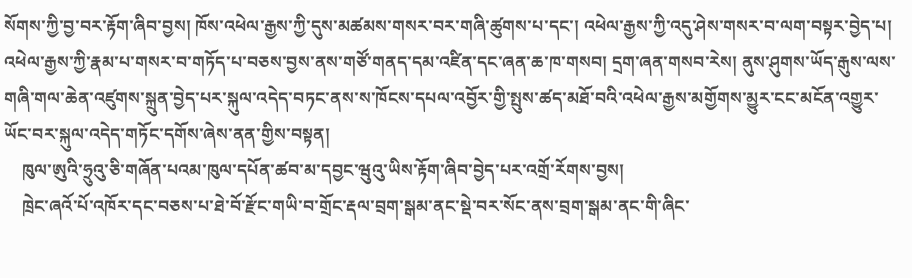སོགས་ཀྱི་བྱ་བར་རྟོག་ཞིབ་བྱས། ཁོས་འཕེལ་རྒྱས་ཀྱི་དུས་མཚམས་གསར་བར་གཞི་ཚུགས་པ་དང་། འཕེལ་རྒྱས་ཀྱི་འདུ་ཤེས་གསར་བ་ལག་བསྟར་བྱེད་པ། འཕེལ་རྒྱས་ཀྱི་རྣམ་པ་གསར་བ་གཏོད་པ་བཅས་བྱས་ནས་གཙོ་གནད་དམ་འཛིན་དང་ཞན་ཆ་ཁ་གསབ། དྲག་ཞན་གསབ་རེས། ནུས་ཤུགས་ཡོད་རྒུས་ལས་གཞི་གལ་ཆེན་འཛུགས་སྐྲུན་བྱེད་པར་སྐུལ་འདེད་བཏང་ནས་ས་ཁོངས་དཔལ་འབྱོར་གྱི་སྤུས་ཚད་མཐོ་བའི་འཕེལ་རྒྱས་མགྱོགས་མྱུར་ངང་མངོན་འགྱུར་ཡོང་བར་སྐུལ་འདེད་གཏོང་དགོས་ཞེས་ནན་གྱིས་བསྟན།
    ཁུལ་ཨུའི་ཧྲུའུ་ཅི་གཞོན་པའམ་ཁུལ་དཔོན་ཚབ་མ་དབྱང་ཝུའུ་ཡིས་རྟོག་ཞིབ་བྱེད་པར་འགྲོ་རོགས་བྱས།
    ཁྲེང་ཞའོ་པོ་འཁོར་དང་བཅས་པ་ཐེ་བོ་རྫོང་གཡི་བ་གྲོང་རྡལ་བྲག་སྒམ་ནང་སྡེ་བར་སོང་ནས་བྲག་སྒམ་ནང་གི་ཞིང་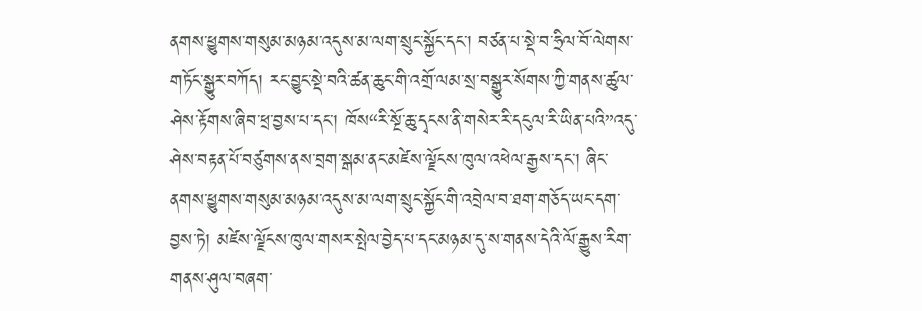ནགས་ཕྱུགས་གསུམ་མཉམ་འདུས་མ་ལག་སྲུང་སྐྱོང་དང་། བཙན་པ་སྡེ་བ་ཧྲིལ་བོ་ལེགས་གཏོང་སྒྱུར་བཀོད། རང་བྱུང་སྡེ་བའི་ཚན་ཆུང་གི་འགྲོ་ལམ་སྲ་བསྒྱུར་སོགས་ཀྱི་གནས་ཚུལ་ཤེས་རྟོགས་ཞིབ་ཕྲ་བྱས་པ་དང་། ཁོས“རི་སྔོ་ཆུ་དྭངས་ནི་གསེར་རི་དངུལ་རི་ཡིན་པའི”འདུ་ཤེས་བརྟན་པོ་བཙུགས་ནས་བྲག་སྒམ་ནང་མཛེས་ལྗོངས་ཁུལ་འཕེལ་རྒྱས་དང་། ཞིང་ནགས་ཕྱུགས་གསུམ་མཉམ་འདུས་མ་ལག་སྲུང་སྐྱོང་གི་འབྲེལ་བ་ཐག་གཅོད་ཡང་དག་བྱས་ཏེ། མཛེས་ལྗོངས་ཁུལ་གསར་སྤེལ་བྱེད་པ་དང་མཉམ་དུ་ས་གནས་དེའི་ལོ་རྒྱུས་རིག་གནས་ཤུལ་བཞག་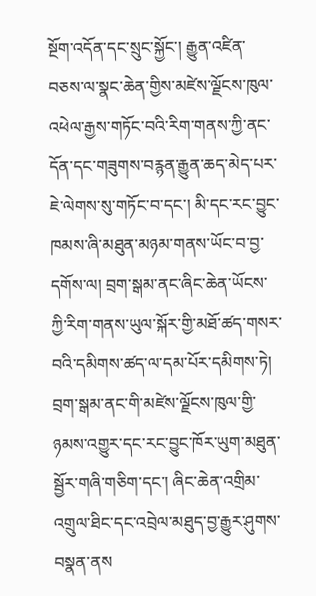སྔོག་འདོན་དང་སྲུང་སྐྱོང་། རྒྱུན་འཛིན་བཅས་ལ་སྣང་ཆེན་གྱིས་མཛེས་ལྗོངས་ཁུལ་འཕེལ་རྒྱས་གཏོང་བའི་རིག་གནས་ཀྱི་ནང་དོན་དང་གཟུགས་བརྙན་རྒྱུན་ཆད་མེད་པར་ཇེ་ལེགས་སུ་གཏོང་བ་དང་། མི་དང་རང་བྱུང་ཁམས་ཞི་མཐུན་མཉམ་གནས་ཡོང་བ་བྱ་དགོས་ལ། བྲག་སྒམ་ནང་ཞིང་ཆེན་ཡོངས་ཀྱི་རིག་གནས་ཡུལ་སྐོར་གྱི་མཐོ་ཚད་གསར་བའི་དམིགས་ཚད་ལ་དམ་པོར་དམིགས་ཏེ། བྲག་སྒམ་ནང་གི་མཛེས་ལྗོངས་ཁུལ་གྱི་ཉམས་འགྱུར་དང་རང་བྱུང་ཁོར་ཡུག་མཐུན་སྦྱོར་གཞི་གཅིག་དང་། ཞིང་ཆེན་འགྲིམ་འགྲུལ་ཐིང་དང་འབྲེལ་མཐུད་བྱ་རྒྱུར་ཤུགས་བསྣན་ནས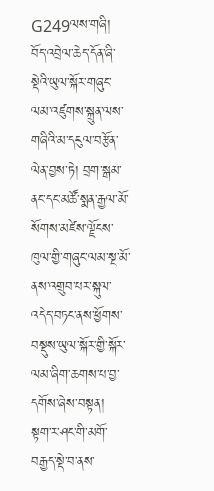G249ལས་གཞི། བོད་འབྲེལ་ཆེད་དོན་ཞི་སྡེའི་ཡུལ་སྐོར་གཞུང་ལམ་འཛུགས་སྐྲུན་ལས་གཞིའི་མ་དངུལ་བརྩོན་ལེན་བྱས་ཏེ། བྲག་སྒམ་ནང་དང་མཚོ་སྨན་རྒྱལ་མོ་སོགས་མཛེས་ལྗོངས་ཁུལ་གྱི་གཞུང་ལམ་སྔ་མོ་ནས་འགྲུབ་པར་སྐུལ་འདེད་བཏང་ནས་ཕྱོགས་བསྡུས་ཡུལ་སྐོར་གྱི་སྐོར་ལམ་ཞིག་ཆགས་པ་བྱ་དགོས་ཞེས་བསྟན།
སྟག་ར་ཤང་གི་མགོ་བརྒྱད་སྡེ་བ་ནས་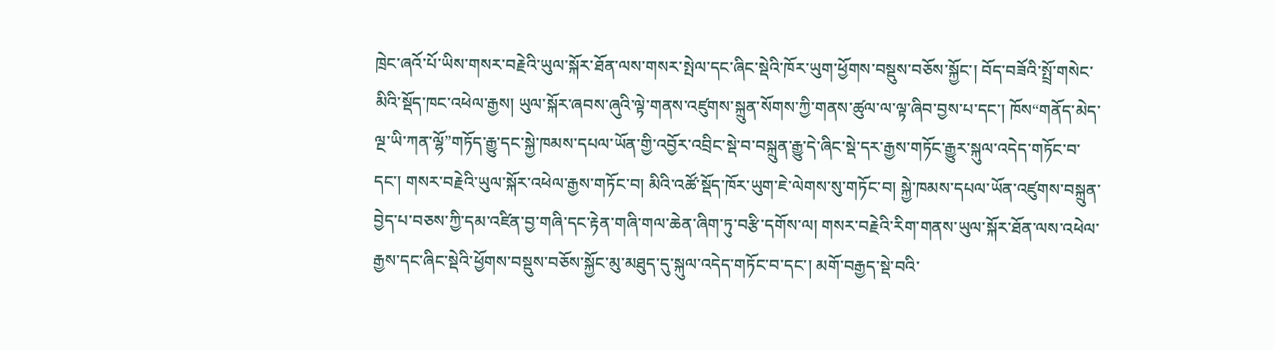ཁྲེང་ཞའོ་པོ་ཡིས་གསར་བརྗེའི་ཡུལ་སྐོར་ཐོན་ལས་གསར་སྤེལ་དང་ཞིང་སྡེའི་ཁོར་ཡུག་ཕྱོགས་བསྡུས་བཅོས་སྐྱོང་། བོད་བཟོའི་སྤྲོ་གསེང་མིའི་སྡོད་ཁང་འཕེལ་རྒྱས། ཡུལ་སྐོར་ཞབས་ཞུའི་ལྟེ་གནས་འཛུགས་སྐྲུན་སོགས་ཀྱི་གནས་ཚུལ་ལ་ལྟ་ཞིབ་བྱས་པ་དང་། ཁོས“གནོད་མེད་ལྔ་ཡི་ཀན་ལྷོ”གཏོད་རྒྱུ་དང་སྐྱེ་ཁམས་དཔལ་ཡོན་གྱི་འབྱོར་འབྲིང་སྡེ་བ་བསྐྲུན་རྒྱུ་དེ་ཞིང་སྡེ་དར་རྒྱས་གཏོང་རྒྱུར་སྐུལ་འདེད་གཏོང་བ་དང་། གསར་བརྗེའི་ཡུལ་སྐོར་འཕེལ་རྒྱས་གཏོང་བ། མིའི་འཚོ་སྡོད་ཁོར་ཡུག་ཇེ་ལེགས་སུ་གཏོང་བ། སྐྱེ་ཁམས་དཔལ་ཡོན་འཛུགས་བསྐྲུན་བྱེད་པ་བཅས་ཀྱི་དམ་འཛིན་བྱ་གཞི་དང་རྟེན་གཞི་གལ་ཆེན་ཞིག་ཏུ་བརྩི་དགོས་ལ། གསར་བརྗེའི་རིག་གནས་ཡུལ་སྐོར་ཐོན་ལས་འཕེལ་རྒྱས་དང་ཞིང་སྡེའི་ཕྱོགས་བསྡུས་བཅོས་སྐྱོང་མུ་མཐུད་དུ་སྐུལ་འདེད་གཏོང་བ་དང་། མགོ་བརྒྱད་སྡེ་བའི་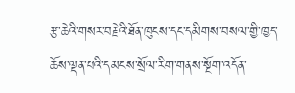རྩ་ཆེའི་གསར་བརྗེའི་ཐོན་ཁུངས་དང་དམིགས་བསལ་གྱི་ཁྱད་ཆོས་ལྡན་པའི་དམངས་སྲོལ་རིག་གནས་སྔོག་འདོན་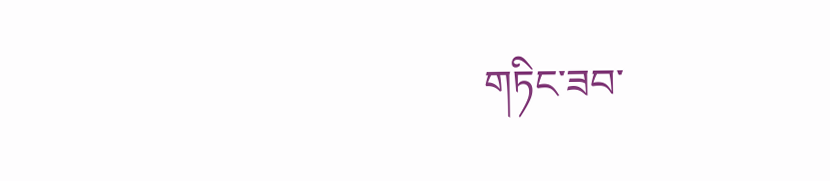གཏིང་ཟབ་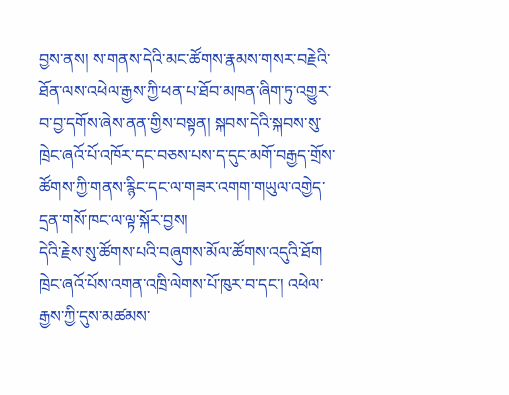བྱས་ནས། ས་གནས་དེའི་མང་ཚོགས་རྣམས་གསར་བརྗེའི་ཐོན་ལས་འཕེལ་རྒྱས་ཀྱི་ཕན་པ་ཐོབ་མཁན་ཞིག་ཏུ་འགྱུར་བ་བྱ་དགོས་ཞེས་ནན་གྱིས་བསྟན། སྐབས་དེའི་སྐབས་སུ་ཁྲེང་ཞའོ་པོ་འཁོར་དང་བཅས་པས་ད་དུང་མགོ་བརྒྱད་གྲོས་ཚོགས་ཀྱི་གནས་རྙིང་དང་ལ་གཟར་འགག་གཡུལ་འགྱེད་དྲན་གསོ་ཁང་ལ་ལྟ་སྐོར་བྱས།
དེའི་རྗེས་སུ་ཚོགས་པའི་བཞུགས་མོལ་ཚོགས་འདུའི་ཐོག ཁྲེང་ཞའོ་པོས་འགན་འཁྲི་ལེགས་པོ་ཁུར་བ་དང་། འཕེལ་རྒྱས་ཀྱི་དུས་མཚམས་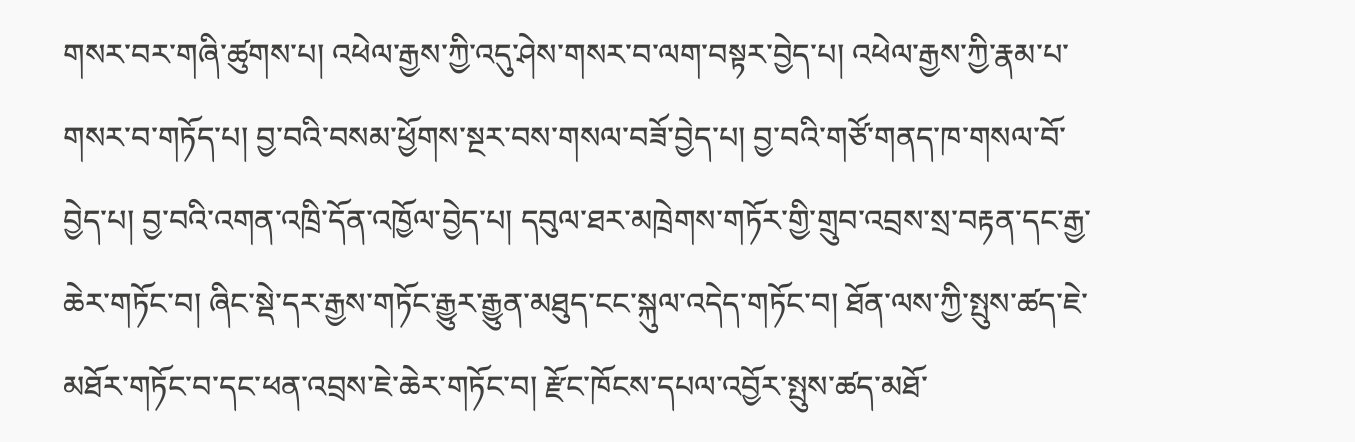གསར་བར་གཞི་ཚུགས་པ། འཕེལ་རྒྱས་ཀྱི་འདུ་ཤེས་གསར་བ་ལག་བསྟར་བྱེད་པ། འཕེལ་རྒྱས་ཀྱི་རྣམ་པ་གསར་བ་གཏོད་པ། བྱ་བའི་བསམ་ཕྱོགས་སྔར་བས་གསལ་བཟོ་བྱེད་པ། བྱ་བའི་གཙོ་གནད་ཁ་གསལ་བོ་བྱེད་པ། བྱ་བའི་འགན་འཁྲི་དོན་འཁྱོལ་བྱེད་པ། དབུལ་ཐར་མཁྲེགས་གཏོར་གྱི་གྲུབ་འབྲས་སྲ་བརྟན་དང་རྒྱ་ཆེར་གཏོང་བ། ཞིང་སྡེ་དར་རྒྱས་གཏོང་རྒྱུར་རྒྱུན་མཐུད་ངང་སྐུལ་འདེད་གཏོང་བ། ཐོན་ལས་ཀྱི་སྤུས་ཚད་ཇེ་མཐོར་གཏོང་བ་དང་ཕན་འབྲས་ཇེ་ཆེར་གཏོང་བ། རྫོང་ཁོངས་དཔལ་འབྱོར་སྤུས་ཚད་མཐོ་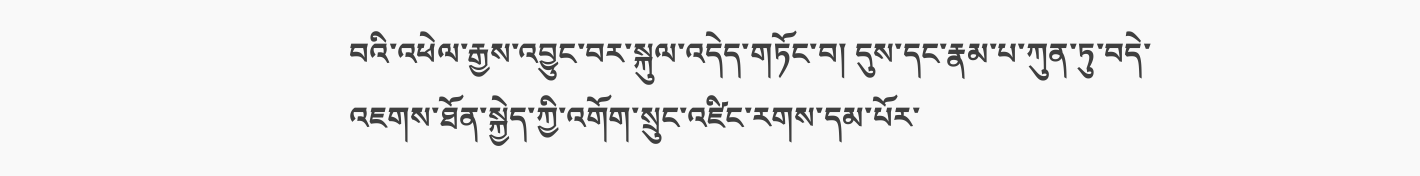བའི་འཕེལ་རྒྱས་འབྱུང་བར་སྐུལ་འདེད་གཏོང་བ། དུས་དང་རྣམ་པ་ཀུན་ཏུ་བདེ་འཇགས་ཐོན་སྐྱེད་ཀྱི་འགོག་སྲུང་འཛིང་རགས་དམ་པོར་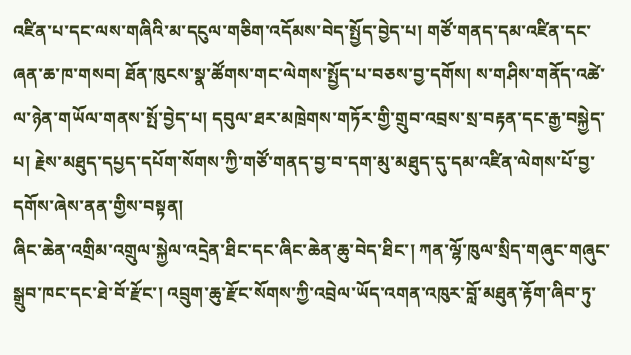འཛིན་པ་དང་ལས་གཞིའི་མ་དངུལ་གཅིག་འདོམས་བེད་སྤྱོད་བྱེད་པ། གཙོ་གནད་དམ་འཛིན་དང་ཞན་ཆ་ཁ་གསབ། ཐོན་ཁུངས་སྣ་ཚོགས་གང་ལེགས་སྤྱོད་པ་བཅས་བྱ་དགོས། ས་གཤིས་གནོད་འཚེ་ལ་ཉེན་གཡོལ་གནས་སྤོ་བྱེད་པ། དབུལ་ཐར་མཁྲེགས་གཏོར་གྱི་གྲུབ་འབྲས་སྲ་བརྟན་དང་རྒྱ་བསྐྱེད་པ། རྗེས་མཐུད་དཔྱད་དཔོག་སོགས་ཀྱི་གཙོ་གནད་བྱ་བ་དག་མུ་མཐུད་དུ་དམ་འཛིན་ལེགས་པོ་བྱ་དགོས་ཞེས་ནན་གྱིས་བསྟན།
ཞིང་ཆེན་འགྲིམ་འགྲུལ་སྐྱེལ་འདྲེན་ཐིང་དང་ཞིང་ཆེན་ཆུ་བེད་ཐིང་། ཀན་ལྷོ་ཁུལ་སྲིད་གཞུང་གཞུང་སྒྲུབ་ཁང་དང་ཐེ་བོ་རྫོང་། འབྲུག་ཆུ་རྫོང་སོགས་ཀྱི་འབྲེལ་ཡོད་འགན་འཁུར་བློ་མཐུན་རྟོག་ཞིབ་ཏུ་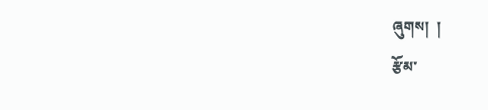ཞུགས།  །
རྩོམ་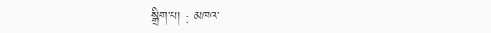སྒྲིག་པ། : མཁའ་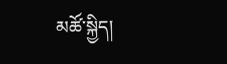མཚོ་སྐྱིད།